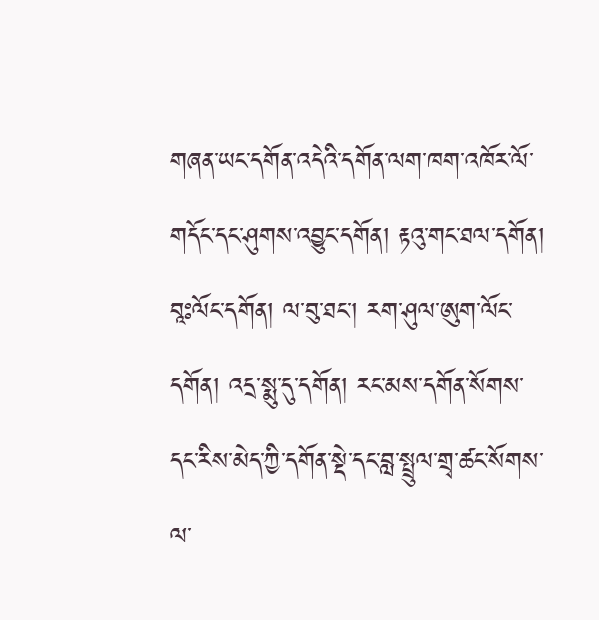གཞན་ཡང་དགོན་འདེའི་དགོན་ལག་ཁག་འཁོར་ལོ་གདོང་དང་ཤུགས་འབྱུང་དགོན། རྟའུ་གང་ཐལ་དགོན། བཱཿལོང་དགོན། ལ་བུ་ཐང་། རག་ཤུལ་ཨུག་ལོང་དགོན། འདྲ་སྨུ་དུ་དགོན། རང་མས་དགོན་སོགས་དང་རིས་མེད་ཀྱི་དགོན་སྡེ་དང་བླ་སྤྲུལ་གྲྭ་ཚང་སོགས་ལ་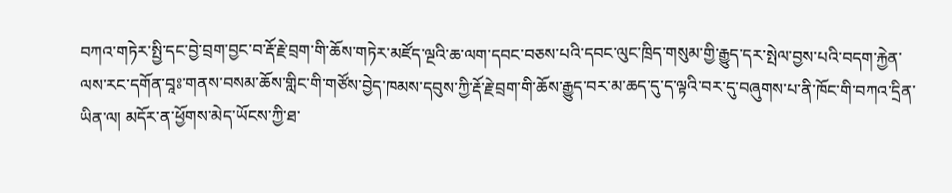བཀའ་གཏེར་སྤྱི་དང་བྱེ་བྲག་བྱང་བ་རྡོ་རྗེ་བྲག་གི་ཆོས་གཏེར་མཛོད་ལྔའི་ཆ་ལག་དབང་བཅས་པའི་དབང་ལུང་ཁྲིད་གསུམ་གྱི་རྒྱུད་དར་སྤེལ་བྱས་པའི་བདག་རྐྱེན་ལས་རང་དགོན་བཱཿ་གནས་བསམ་ཆོས་གླིང་གི་གཙོས་བྱེད་ཁམས་དབུས་ཀྱི་རྡོ་རྗེ་བྲག་གི་ཆོས་རྒྱུད་བར་མ་ཆད་དུ་ད་ལྟའི་བར་དུ་བཞུགས་པ་ནི་ཁོང་གི་བཀའ་དྲིན་ཡིན་ལ། མདོར་ན་ཕྱོགས་མེད་ཡོངས་ཀྱི་ཐ་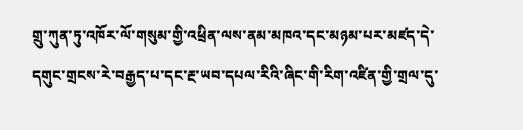གྲུ་ཀུན་ཏུ་འཁོར་ལོ་གསུམ་གྱི་འཕྲིན་ལས་ནམ་མཁའ་དང་མཉམ་པར་མཛད་དེ་དགུང་གྲངས་རེ་བརྒྱད་པ་དང་རྔ་ཡབ་དཔལ་རིའི་ཞིང་གི་རིག་འཛིན་གྱི་གྲལ་དུ་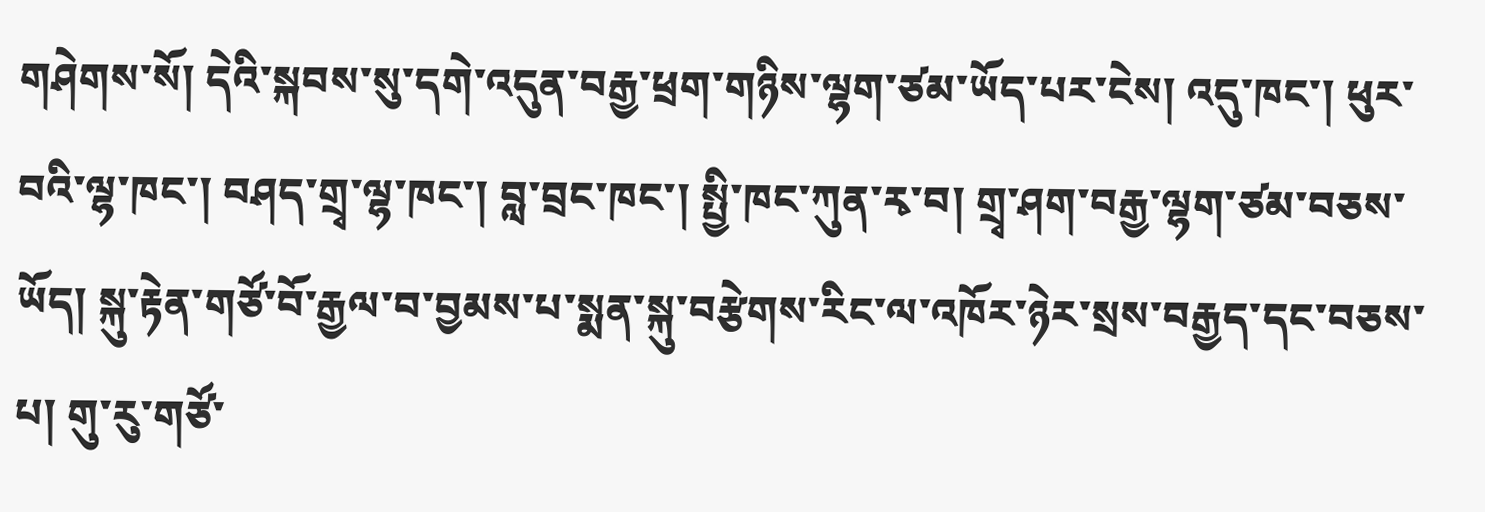གཤེགས་སོ། དེའི་སྐབས་སུ་དགེ་འདུན་བརྒྱ་ཕྲག་གཉིས་ལྷག་ཙམ་ཡོད་པར་ངེས། འདུ་ཁང་། ཕུར་བའི་ལྷ་ཁང་། བཤད་གྲྭ་ལྷ་ཁང་། བླ་བྲང་ཁང་། སྤྱི་ཁང་ཀུན་རྭ་བ། གྲྭ་ཤག་བརྒྱ་ལྷག་ཙམ་བཅས་ཡོད། སྐུ་རྟེན་གཙོ་བོ་རྒྱལ་བ་བྱམས་པ་སྨན་སྐུ་བརྩེགས་རིང་ལ་འཁོར་ཉེར་སྲས་བརྒྱད་དང་བཅས་པ། གུ་རུ་གཙོ་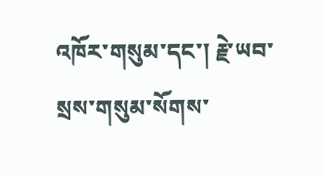འཁོར་གསུམ་དང་། རྗེ་ཡབ་སྲས་གསུམ་སོགས་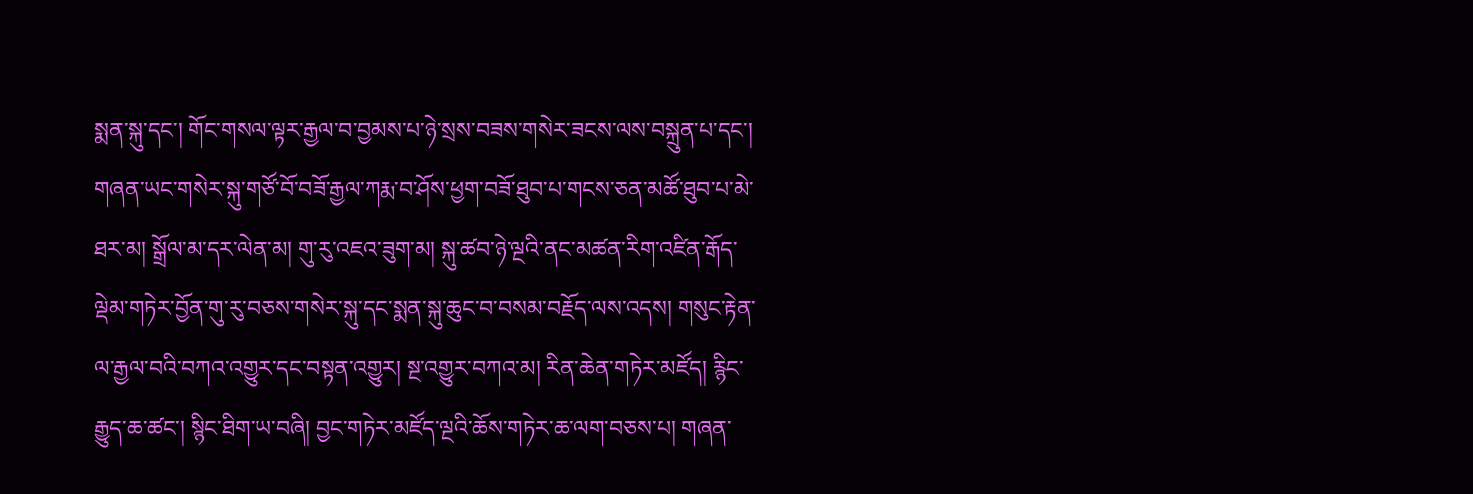སྨན་སྐུ་དང་། གོང་གསལ་ལྟར་རྒྱལ་བ་བྱམས་པ་ཉེ་སྲས་བཟས་གསེར་ཟངས་ལས་བསྐྲུན་པ་དང་། གཞན་ཡང་གསེར་སྐུ་གཙོ་བོ་བཟོ་རྒྱལ་ཀརྨ་བ་ཤོས་ཕྱག་བཟོ་ཐུབ་པ་གངས་ཅན་མཚོ་ཐུབ་པ་མེ་ཐར་མ། སྒྲོལ་མ་དར་ལེན་མ། གུ་རུ་འཇའ་ཟུག་མ། སྐུ་ཚབ་ཉེ་ལྔའི་ནང་མཚན་རིག་འཛིན་རྒོད་ལྡེམ་གཏེར་བྱོན་གུ་རུ་བཅས་གསེར་སྐུ་དང་སྨན་སྐུ་ཆུང་བ་བསམ་བརྗོད་ལས་འདས། གསུང་རྟེན་ལ་རྒྱལ་བའི་བཀའ་འགྱུར་དང་བསྟན་འགྱུར། སྔ་འགྱུར་བཀའ་མ། རིན་ཆེན་གཏེར་མཛོད། རྙིང་རྒྱུད་ཆ་ཚང་། སྙིང་ཐིག་ཡ་བཞི། བྱང་གཏེར་མཛོད་ལྔའི་ཆོས་གཏེར་ཆ་ལག་བཅས་པ། གཞན་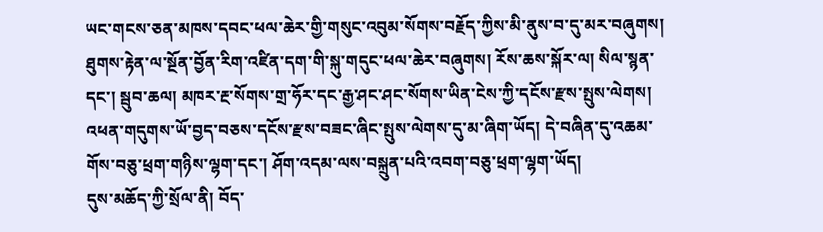ཡང་གངས་ཅན་མཁས་དབང་ཕལ་ཆེར་གྱི་གསུང་འབུམ་སོགས་བརྗོད་ཀྱིས་མི་ནུས་བ་དུ་མར་བཞུགས། ཐུགས་རྟེན་ལ་སྔོན་བྱོན་རིག་འཛིན་དག་གི་སྐུ་གདུང་ཕལ་ཆེར་བཞུགས། རོས་ཆས་སྐོར་ལ། སིལ་སྙན་དང་། སྦུབ་ཆལ། མཁར་རྔ་སོགས་གྲ་ཧོར་དང་རྒྱ་ཤང་ཤང་སོགས་ཡིན་ངེས་ཀྱི་དངོས་རྫས་སྤུས་ལེགས། འཕན་གདུགས་ཡོ་བྱད་བཅས་དངོས་རྫས་བཟང་ཞིང་སྤུས་ལེགས་དུ་མ་ཞིག་ཡོད། དེ་བཞིན་དུ་འཆམ་གོས་བཅུ་ཕྲག་གཉིས་ལྷག་དང་། ཤོག་འདམ་ལས་བསྐྲུན་པའི་འབག་བཅུ་ཕྲག་ལྷག་ཡོད།
དུས་མཆོད་ཀྱི་སྲོལ་ནི། བོད་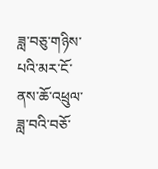ཟླ་བཅུ་གཉིས་པའི་མར་ངོ་ནས་ཆོ་འཕྲུལ་ཟླ་བའི་བཅོ་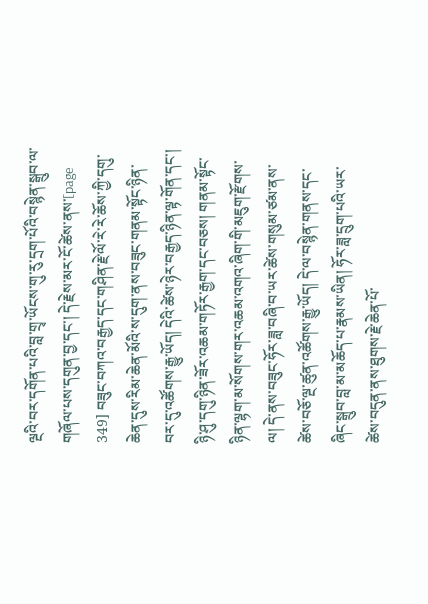ལྔའི་བར་དགོན་པའི་བླ་གྲྭ་ཡོངས་གུ་རུ་དྲག་པོའི་བསྙེན་སྒྲུབ་ལ་གཞོལ་པས་དགུན་བྱ་དང་། དེ་རྗེས་མར་ངོ་ཚེས་ནས་[page 349] བཟུང་བཀའ་བརྒྱད་དང་གཤིན་རྗེ་ལོ་རེ་རེ་ཆོས་ཀྱི་དགུ་ཆེན་དུས་རིམ་ཆེན་མོའི་ས་དུག་ནས་བཟུང་གནམ་སྟོང་ཉིན་བར་དུ་འཚོགས་རྒྱུ་ཡོད། དེའི་ཚེས་ཉེར་བརྒྱད་ཉིན་ལྟ་གོན་དང་། ཉི་ཤུ་དགུ་ཉིན་ཟོར་འཆམ་གཏོར་རྒྱག་དང་བཅས། གནམ་སྟོང་ཉིན་ལྷག་མ་སོགས་གར་འཆམ་འགའ་ཞིག་གི་མཇུག་རྫོགས་ལ། དེ་ནས་བཟུང་ཧོར་ཟླ་བཞི་བ་ཡར་ཚེས་གསུམ་ཙམ་ནས་ཚེས་བཅོ་ལྔ་ཚུན་འཚོགས་རྒྱུ་ཡོད། དེ་ལ་བསྙེན་གནས་དང་ཞིང་སྒྲུབ་བླ་མ་མཆོད་པ་རྣམས་ཡིན། ཧོར་ཟླ་དྲུག་པའི་ཡར་ཚེས་བདུན་ནས་ཐུགས་རྗེ་ཆེན་པོ་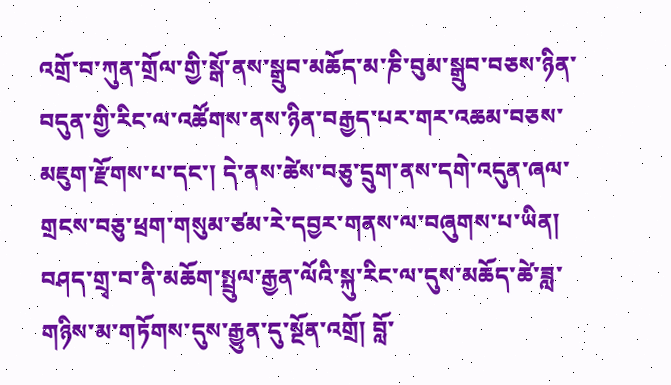འགྲོ་བ་ཀུན་གྲོལ་གྱི་སྒོ་ནས་སྒྲུབ་མཆོད་མ་ཎི་བུམ་སྒྲུབ་བཅས་ཉིན་བདུན་གྱི་རིང་ལ་འཚོགས་ནས་ཉིན་བརྒྱད་པར་གར་འཆམ་བཅས་མཇུག་རྫོགས་པ་དང་། དེ་ནས་ཚེས་བཅུ་དྲུག་ནས་དགེ་འདུན་ཞལ་གྲངས་བཅུ་ཕྲག་གསུམ་ཙམ་རེ་དབྱར་གནས་ལ་བཞུགས་པ་ཡིན། བཤད་གྲྭ་བ་ནི་མཆོག་སྤྲུལ་རྒྱན་ལོའི་སྐུ་རིང་ལ་དུས་མཆོད་ཚེ་ཟླ་གཉིས་མ་གཏོགས་དུས་རྒྱུན་དུ་སྔོན་འགྲོ། བློ་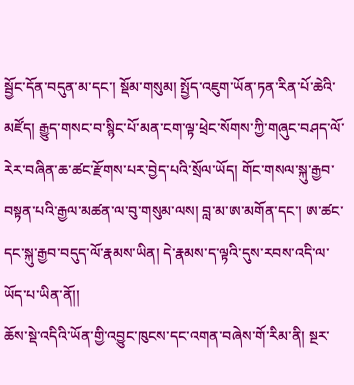སྦྱོང་དོན་བདུན་མ་དང་། སྡོམ་གསུམ། སྤྱོད་འཇུག་ཡོན་ཏན་རིན་པོ་ཆེའི་མཛོད། རྒྱུད་གསང་བ་སྙིང་པོ་མན་ངག་ལྟ་ཕྲེང་སོགས་ཀྱི་གཞུང་བཤད་ལོ་རེར་བཞིན་ཆ་ཚང་རྫོགས་པར་བྱེད་པའི་སྲོལ་ཡོད། གོང་གསལ་སྐུ་རྒྱབ་བསྟན་པའི་རྒྱལ་མཚན་ལ་བུ་གསུམ་ལས། བླ་མ་ཨ་མགོན་དང་། ཨ་ཚང་དང་སྐུ་རྒྱབ་བདུད་ལོ་རྣམས་ཡིན། དེ་རྣམས་ད་ལྟའི་དུས་རབས་འདི་ལ་ཡོད་པ་ཡིན་ནོ།།
ཆོས་སྡེ་འདིའི་ཡོན་གྱི་འབྱུང་ཁུངས་དང་འགན་བཞེས་གོ་རིམ་ནི། སྔར་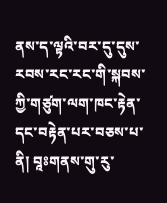ནས་ད་ལྟའི་བར་དུ་དུས་རབས་རང་རང་གི་སྐབས་ཀྱི་གཙུག་ལག་ཁང་རྟེན་དང་བརྟེན་པར་བཅས་པ་ནི། བཱཿགནས་གུ་རུ་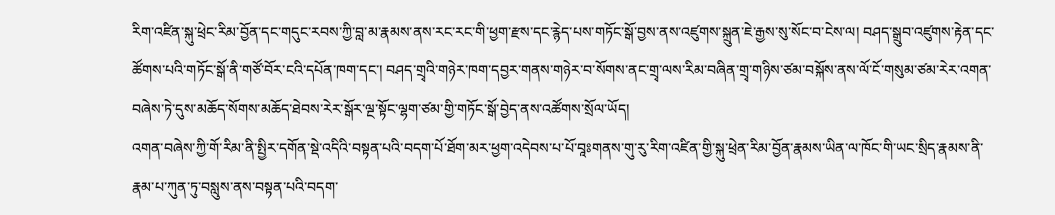རིག་འཛིན་སྐུ་ཕྲེང་རིམ་བྱོན་དང་གདུང་རབས་ཀྱི་བླ་མ་རྣམས་ནས་རང་རང་གི་ཕྱག་རྫས་དང་རྙེད་པས་གཏོང་སྒོ་བྱས་ནས་འཛུགས་སྐྲུན་ཇེ་རྒྱས་སུ་སོང་བ་ངེས་ལ། བཤད་སྒྲུབ་འཛུགས་རྟེན་དང་ཚོགས་པའི་གཏོང་སྒོ་ནི་གཙོ་བོར་ངའི་དཔོན་ཁག་དང་། བཤད་གྲྭའི་གཉེར་ཁག་དབྱར་གནས་གཉེར་བ་སོགས་ནང་གྲྭ་ལས་རིམ་བཞིན་གྲྭ་གཉིས་ཙམ་བསྐོས་ནས་ལོ་ངོ་གསུམ་ཙམ་རེར་འགན་བཞེས་ཏེ་དུས་མཆོད་སོགས་མཆོད་ཐེབས་རེར་སྒོར་ལྔ་སྟོང་ལྷག་ཙམ་གྱི་གཏོང་སྒོ་བྱེད་ནས་འཚོགས་སྲོལ་ཡོད།
འགན་བཞེས་ཀྱི་གོ་རིམ་ནི་སྤྱིར་དགོན་སྡེ་འདིའི་བསྟན་པའི་བདག་པོ་ཐོག་མར་ཕྱག་འདེབས་པ་པོ་བཱཿགནས་གུ་རུ་རིག་འཛིན་གྱི་སྐུ་ཕྲེན་རིམ་བྱོན་རྣམས་ཡིན་ལ་ཁོང་གི་ཡང་སྲིད་རྣམས་ནི་རྣམ་པ་ཀུན་ཏུ་བསླུས་ནས་བསྟན་པའི་བདག་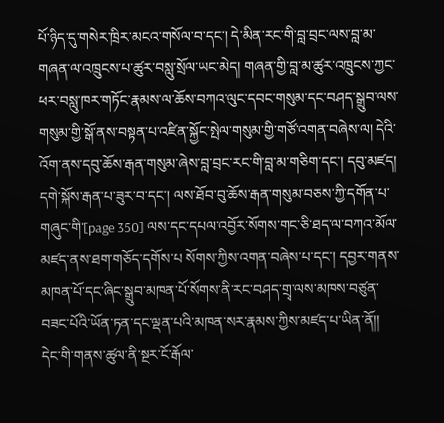པོ་ཉིད་དུ་གསེར་ཁྲིར་མངའ་གསོལ་བ་དང་། དེ་མིན་རང་གི་བླ་བྲང་ལས་བླ་མ་གཞན་ལ་འཁྲུངས་པ་ཚུར་བསླུ་སྲོལ་ཡང་མེད། གཞན་གྱི་བླ་མ་ཚུར་འཁྲུངས་ཀྱང་ཕར་བསླུ་ཁར་གཏོང་རྣམས་ལ་ཆོས་བཀའ་ལུང་དབང་གསུམ་དང་བཤད་སྒྲུབ་ལས་གསུམ་གྱི་སྒོ་ནས་བསྟན་པ་འཛིན་སྐྱོང་སྤེལ་གསུམ་གྱི་གཙོ་འགན་བཞེས་ལ། དེའི་འོག་ནས་དབུ་ཆོས་རྒན་གསུམ་ཞེས་བླ་བྲང་རང་གི་བླ་མ་གཅིག་དང་། དབུ་མཛད། དགེ་སྐོས་རྒན་པ་ཟུར་བ་དང་། ལས་ཐོབ་བུ་ཆོས་རྒན་གསུམ་བཅས་ཀྱི་དགོན་པ་གཞུང་གི་[page 350] ལས་དང་དཔལ་འབྱོར་སོགས་གང་ཅི་ཐད་ལ་བཀའ་མོལ་མཛད་ནས་ཐག་གཅོད་དགོས་པ སོགས་ཀྱིས་འགན་བཞེས་པ་དང་། དབྱར་གནས་མཁན་པོ་དང་ཞིང་སྒྲུབ་མཁན་པོ་སོགས་ནི་རང་བཤད་གྲྭ་ལས་མཁས་བཙུན་བཟང་པོའི་ཡོན་ཏན་དང་ལྡན་པའི་མཁན་སར་རྣམས་ཀྱིས་མཛད་པ་ཡིན་ནོ།།
དེང་གི་གནས་ཚུལ་ནི་སྔར་ངོ་རྒོལ་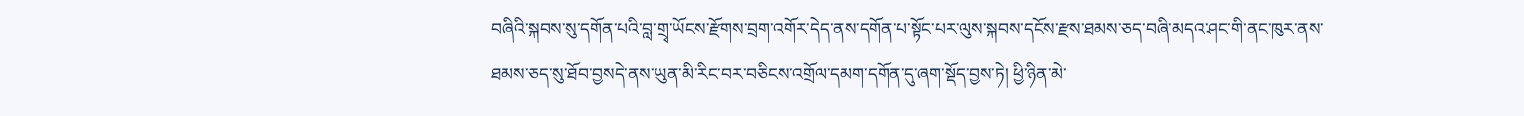བཞིའི་སྐབས་སུ་དགོན་པའི་བླ་གྲྭ་ཡོངས་རྫོགས་བྲག་འགོར་དེད་ནས་དགོན་པ་སྟོང་པར་ལུས་སྐབས་དངོས་རྫས་ཐམས་ཅད་བཞི་མདའ་ཤང་གི་ནང་ཁུར་ནས་ཐམས་ཅད་སུ་ཐོབ་བྱསདེ་ནས་ཡུན་མི་རིང་བར་བཅིངས་འགྲོལ་དམག་དགོན་དུ་ཞག་སྡོད་བྱས་ཏེ། ཕྱི་ཉིན་མེ་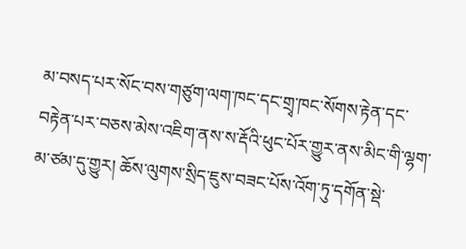མ་བསད་པར་སོང་བས་གཙུག་ལག་ཁང་དང་གྲྭ་ཁང་སོགས་རྟེན་དང་བརྟེན་པར་བཅས་མེས་འཇིག་ནས་ས་རྡོའི་ཕུང་པོར་གྱུར་ནས་མིང་གི་ལྷག་མ་ཙམ་དུ་གྱུར། ཆོས་ལུགས་སྲིད་ཇུས་བཟང་པོས་འོག་ཏུ་དགོན་སྡེ་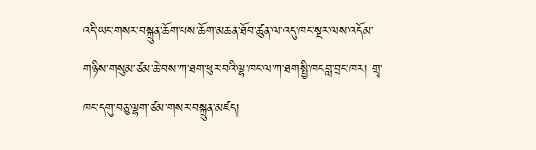འདི་ཡང་གསར་བསྐྲུན་ཆོག་པས་ཆོག་མཆན་ཐོབ་ཚུན་ལ་འདུ་ཁང་སྔར་ལས་འདོམ་གཉིས་གསུམ་ཙམ་ཆེ་བས་ཀ་ཐག་ཕུར་བའི་ལྷ་ཁང་ལ་ཀ་ཐགསྤྱི་ཁངབླ་བྲང་ཁར། གྲྭ་ཁང་དགུ་བཅུ་ལྷག་ཙམ་གསར་བསྐྲུན་མཛད།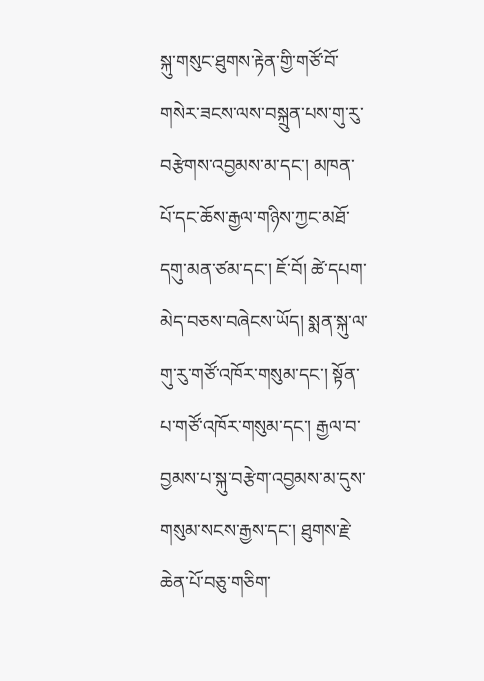སྐུ་གསུང་ཐུགས་རྟེན་གྱི་གཙོ་བོ་གསེར་ཟངས་ལས་བསྐྲུན་པས་གུ་རུ་བརྩེགས་འབྱམས་མ་དང་། མཁན་པོ་དང་ཆོས་རྒྱལ་གཉིས་ཀྱང་མཐོ་དགུ་མན་ཙམ་དང་། ཇོ་བོ། ཚེ་དཔག་མེད་བཅས་བཞེངས་ཡོད། སྨན་སྐུ་ལ་གུ་རུ་གཙོ་འཁོར་གསུམ་དང་། སྟོན་པ་གཙོ་འཁོར་གསུམ་དང་། རྒྱལ་བ་བྱམས་པ་སྐུ་བརྩེག་འབྱམས་མ་དུས་གསུམ་སངས་རྒྱས་དང་། ཐུགས་རྗེ་ཆེན་པོ་བཅུ་གཅིག་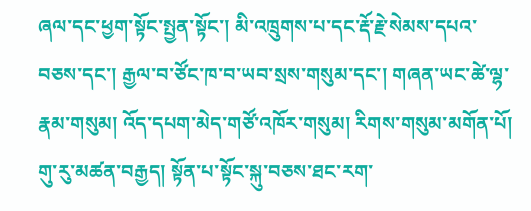ཞལ་དང་ཕྱག་སྟོང་སྤྱན་སྟོང་། མི་འཁྲུགས་པ་དང་རྡོ་རྗེ་སེམས་དཔའ་བཅས་དང་། རྒྱལ་བ་ཙོང་ཁ་བ་ཡབ་སྲས་གསུམ་དང་། གཞན་ཡང་ཚེ་ལྷ་རྣམ་གསུམ། འོད་དཔག་མེད་གཙོ་འཁོར་གསུམ། རིགས་གསུམ་མགོན་པོ། གུ་རུ་མཚན་བརྒྱད། སྟོན་པ་སྟོང་སྐུ་བཅས་ཐང་རག་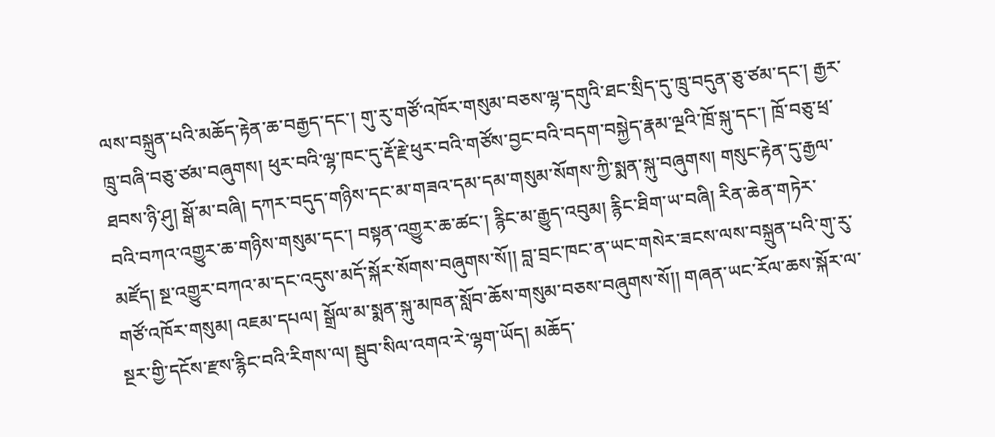ལས་བསྐྲུན་པའི་མཆོད་རྟེན་ཆ་བརྒྱད་དང་། གུ་རུ་གཙོ་འཁོར་གསུམ་བཅས་ལྷ་དགུའི་ཐང་སྲིད་དུ་ཁྲུ་བདུན་ཅུ་ཙམ་དང་། རྒྱར་ཁྲུ་བཞི་བཅུ་ཙམ་བཞུགས། ཕུར་བའི་ལྷ་ཁང་དུ་རྡོ་རྗེ་ཕུར་བའི་གཙོས་བྱང་བའི་བདག་བསྐྱེད་རྣམ་ལྔའི་ཁྲོ་སྐུ་དང་། ཁྲོ་བཅུ་ཕྲ་ཐབས་ཉི་ཤུ། སྒོ་མ་བཞི། དཀར་བདུད་གཉིས་དང་མ་གཟའ་དམ་དམ་གསུམ་སོགས་ཀྱི་སྨན་སྐུ་བཞུགས། གསུང་རྟེན་དུ་རྒྱལ་བའི་བཀའ་འགྱུར་ཆ་གཉིས་གསུམ་དང་། བསྟན་འགྱུར་ཆ་ཚང་། རྙིང་མ་རྒྱུད་འབུམ། རྙིང་ཐིག་ཡ་བཞི། རིན་ཆེན་གཏེར་མཛོད། སྔ་འགྱུར་བཀའ་མ་དང་འདུས་མདོ་སྐོར་སོགས་བཞུགས་སོ།། བླ་བྲང་ཁང་ན་ཡང་གསེར་ཟངས་ལས་བསྐྲུན་པའི་གུ་རུ་གཙོ་འཁོར་གསུམ། འཇམ་དཔལ། སྒྲོལ་མ་སྨན་སྐུ་མཁན་སློབ་ཆོས་གསུམ་བཅས་བཞུགས་སོ།། གཞན་ཡང་རོལ་ཆས་སྐོར་ལ་སྔར་གྱི་དངོས་རྫས་རྙིང་བའི་རིགས་ལ། སྦུབ་སིལ་འགའ་རེ་ལྷག་ཡོད། མཆོད་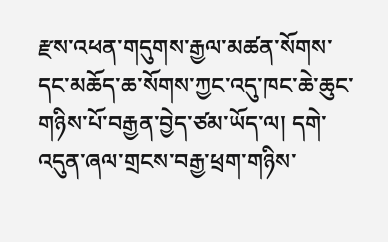རྫས་འཕན་གདུགས་རྒྱལ་མཚན་སོགས་དང་མཆོད་ཆ་སོགས་ཀྱང་འདུ་ཁང་ཆེ་ཆུང་གཉིས་པོ་བརྒྱན་བྱེད་ཙམ་ཡོད་ལ། དགེ་འདུན་ཞལ་གྲངས་བརྒྱ་ཕྲག་གཉིས་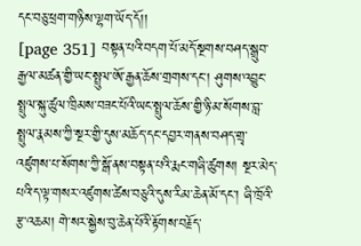དང་བཅུ་ཕྲག་གཉིས་ལྷག་ཡོད་དོ།།
[page 351] བསྟན་པའི་བདག་པོ་མདོ་སྔགས་བཤད་སྒྲུབ་རྒྱལ་མཚན་གྱི་ཡང་སྤྲུལ་ཨོ་རྒྱན་ཆོས་གྲགས་དང་། ཤུགས་འབྱུང་སྤྲུལ་སྐུ་ཚུལ་ཁྲིམས་བཟང་པོའི་ཡང་སྤྲུལ་ཆོས་གྱི་ཉི་མ་སོགས་བླ་སྤྲུལ་རྣམས་ཀྱི་སྔར་གྱི་དུས་མཆོད་དང་དབྱར་གནས་བཤད་གྲྭ་འཛུགས་པ་སོགས་ཀྱི་སྒོ་ནས་བསྟན་པའི་རྨང་གཞི་ཚུགས། སྔར་མེད་པའི་ད་ལྟ་གསར་འཛུགས་ཚེས་བཅུའི་དུས་རིམ་ཆེན་མོ་དང་། ཞི་ཁྲོའི་རྩ་འཆམ། གེ་སར་སྐྱེས་བུ་ཆེན་པོའི་རྟོགས་བརྗོད་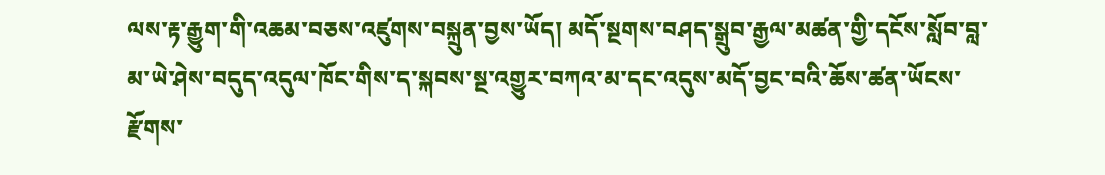ལས་རྟ་རྒྱུག་གི་འཆམ་བཅས་འཛུགས་བསྐྲུན་བྱས་ཡོད། མདོ་སྔགས་བཤད་སྒྲུབ་རྒྱལ་མཚན་གྱི་དངོས་སློབ་བླ་མ་ཡེ་ཤེས་བདུད་འདུལ་ཁོང་གིས་ད་སྐབས་སྔ་འགྱུར་བཀའ་མ་དང་འདུས་མདོ་བྱང་བའི་ཆོས་ཚན་ཡོངས་རྫོགས་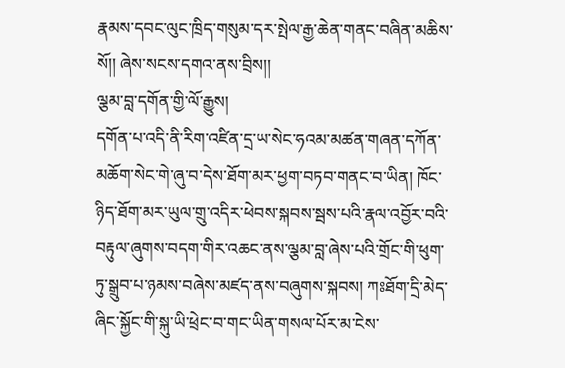རྣམས་དབང་ལུང་ཁྲིད་གསུམ་དར་སྤེལ་རྒྱ་ཆེན་གནང་བཞིན་མཆིས་སོ།། ཞེས་སངས་དགའ་ནས་བྲིས།།
ལྕམ་བླ་དགོན་གྱི་ལོ་རྒྱུས།
དགོན་པ་འདི་ནི་རིག་འཛིན་དྲ་ཡ་སེང་ཧའམ་མཚན་གཞན་དཀོན་མཆོག་སེང་གེ་ཞུ་བ་དེས་ཐོག་མར་ཕྱག་བཏབ་གནང་བ་ཡིན། ཁོང་ཉིད་ཐོག་མར་ཡུལ་གྲུ་འདིར་ཕེབས་སྐབས་སྦས་པའི་རྣལ་འབྱོར་བའི་བརྟུལ་ཞུགས་བདག་གིར་འཆང་ནས་ལྕམ་བླ་ཞེས་པའི་གྲོང་གི་ཕུག་ཏུ་སྒྲུབ་པ་ཉམས་བཞེས་མཛད་ནས་བཞུགས་སྐབས། ཀཿཐོག་དྲི་མེད་ཞིང་སྐྱོང་གི་སྐུ་ཡི་ཕྲེང་བ་གང་ཡིན་གསལ་པོར་མ་ངེས་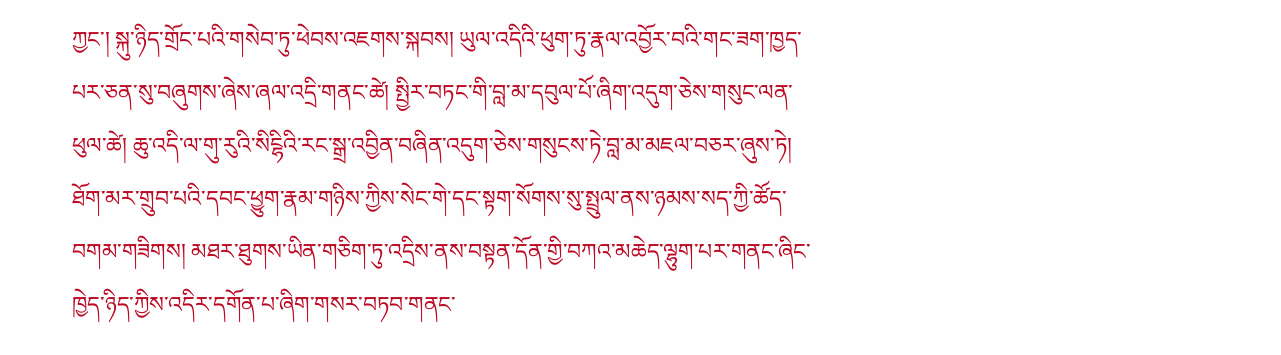ཀྱང་། སྐུ་ཉིད་གྲོང་པའི་གསེབ་ཏུ་ཕེབས་འཇགས་སྐབས། ཡུལ་འདིའི་ཕུག་ཏུ་རྣལ་འབྱོར་བའི་གང་ཟག་ཁྱད་པར་ཅན་སུ་བཞུགས་ཞེས་ཞལ་འདྲི་གནང་ཚེ། སྤྱིར་བཏང་གི་བླ་མ་དབུལ་པོ་ཞིག་འདུག་ཅེས་གསུང་ལན་ཕུལ་ཚེ། ཆུ་འདི་ལ་གུ་རུའི་སིངྷིའི་རང་སྒྲ་འབྱིན་བཞིན་འདུག་ཅེས་གསུངས་ཏེ་བླ་མ་མཇལ་བཅར་ཞུས་ཏེ། ཐོག་མར་གྲུབ་པའི་དབང་ཕྱུག་རྣམ་གཉིས་ཀྱིས་སེང་གེ་དང་སྟག་སོགས་སུ་སྤྲུལ་ནས་ཉམས་སད་ཀྱི་ཚོད་བགམ་གཟིགས། མཐར་ཐུགས་ཡིན་གཅིག་ཏུ་འདྲིས་ནས་བསྟན་དོན་གྱི་བཀའ་མཆེད་ལྷུག་པར་གནང་ཞིང་ཁྱེད་ཉིད་ཀྱིས་འདིར་དགོན་པ་ཞིག་གསར་བཏབ་གནང་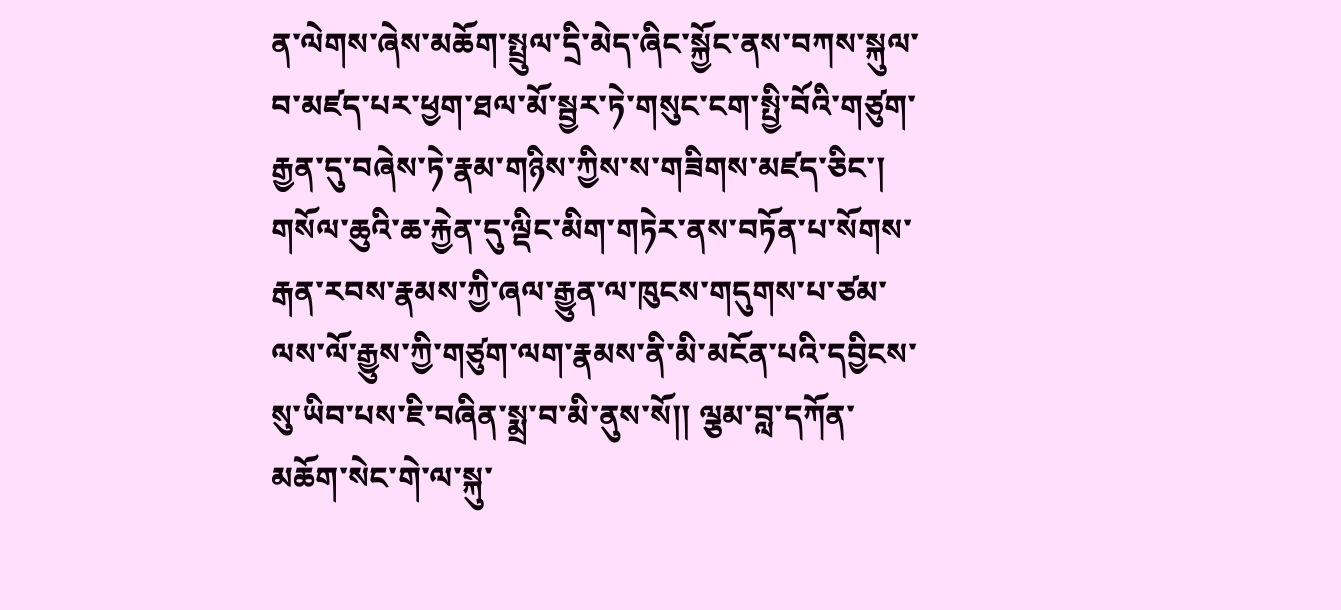ན་ལེགས་ཞེས་མཆོག་སྤྲུལ་དྲི་མེད་ཞིང་སྐྱོང་ནས་བཀས་སྐུལ་བ་མཛད་པར་ཕྱག་ཐལ་མོ་སྦྱར་ཏེ་གསུང་ངག་སྤྱི་བོའི་གཙུག་རྒྱན་དུ་བཞེས་ཏེ་རྣམ་གཉིས་ཀྱིས་ས་གཟིགས་མཛད་ཅིང་། གསོལ་ཆུའི་ཆ་རྐྱེན་དུ་ལྡིང་མིག་གཏེར་ནས་བཏོན་པ་སོགས་རྒན་རབས་རྣམས་ཀྱི་ཞལ་རྒྱུན་ལ་ཁུངས་གདུགས་པ་ཙམ་ལས་ལོ་རྒྱུས་ཀྱི་གཙུག་ལག་རྣམས་ནི་མི་མངོན་པའི་དབྱིངས་སུ་ཡིབ་པས་ཇི་བཞིན་སྨྲ་བ་མི་ནུས་སོ།། ལྕམ་བླ་དཀོན་མཆོག་སེང་གེ་ལ་སྐུ་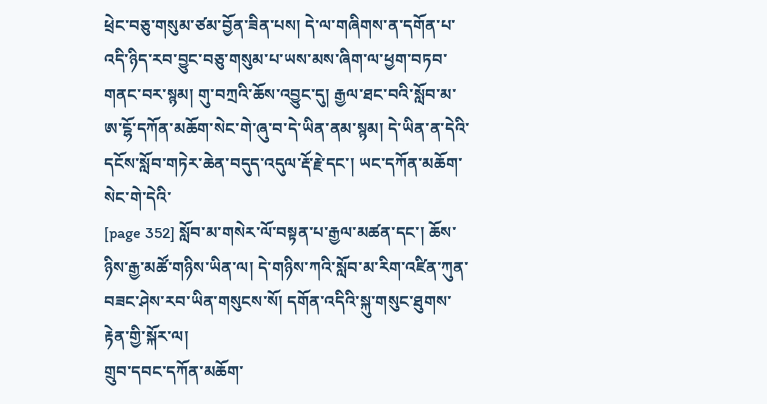ཕྲེང་བཅུ་གསུམ་ཙམ་བྱོན་ཟིན་པས། དེ་ལ་གཞིགས་ན་དགོན་པ་འདི་ཉིད་རབ་བྱུང་བཅུ་གསུམ་པ་ཡས་མས་ཞིག་ལ་ཕྱག་བཏབ་གནང་བར་སྙམ། གུ་བཀྲའི་ཆོས་འབྱུང་དུ། རྒྱལ་ཐང་བའི་སློབ་མ་ཨ་ངྷོ་དཀོན་མཆོག་སེང་གེ་ཞུ་བ་དེ་ཡིན་ནམ་སྙམ། དེ་ཡིན་ན་དེའི་དངོས་སློབ་གཏེར་ཆེན་བདུད་འདུལ་རྡོ་རྗེ་དང་། ཡང་དཀོན་མཆོག་སེང་གེ་དེའི་
[page 352] སློབ་མ་གསེར་ལོ་བསྟན་པ་རྒྱལ་མཚན་དང་། ཆོས་ཉིས་རྒྱ་མཚོ་གཉིས་ཡིན་ལ། དེ་གཉིས་ཀའི་སློབ་མ་རིག་འཛིན་ཀུན་བཟང་ཤེས་རབ་ཡིན་གསུངས་སོ། དགོན་འདིའི་སྐུ་གསུང་ཐུགས་རྟེན་གྱི་སྐོར་ལ།
གྲུབ་དབང་དཀོན་མཆོག་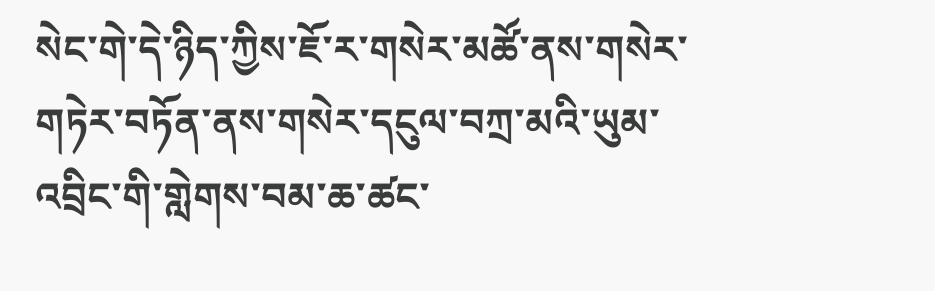སེང་གེ་དེ་ཉིད་ཀྱིས་ཇོ་ར་གསེར་མཚོ་ནས་གསེར་གཏེར་བཏོན་ནས་གསེར་དངུལ་བཀྲ་མའི་ཡུམ་འབྲིང་གི་གླེགས་བམ་ཆ་ཚང་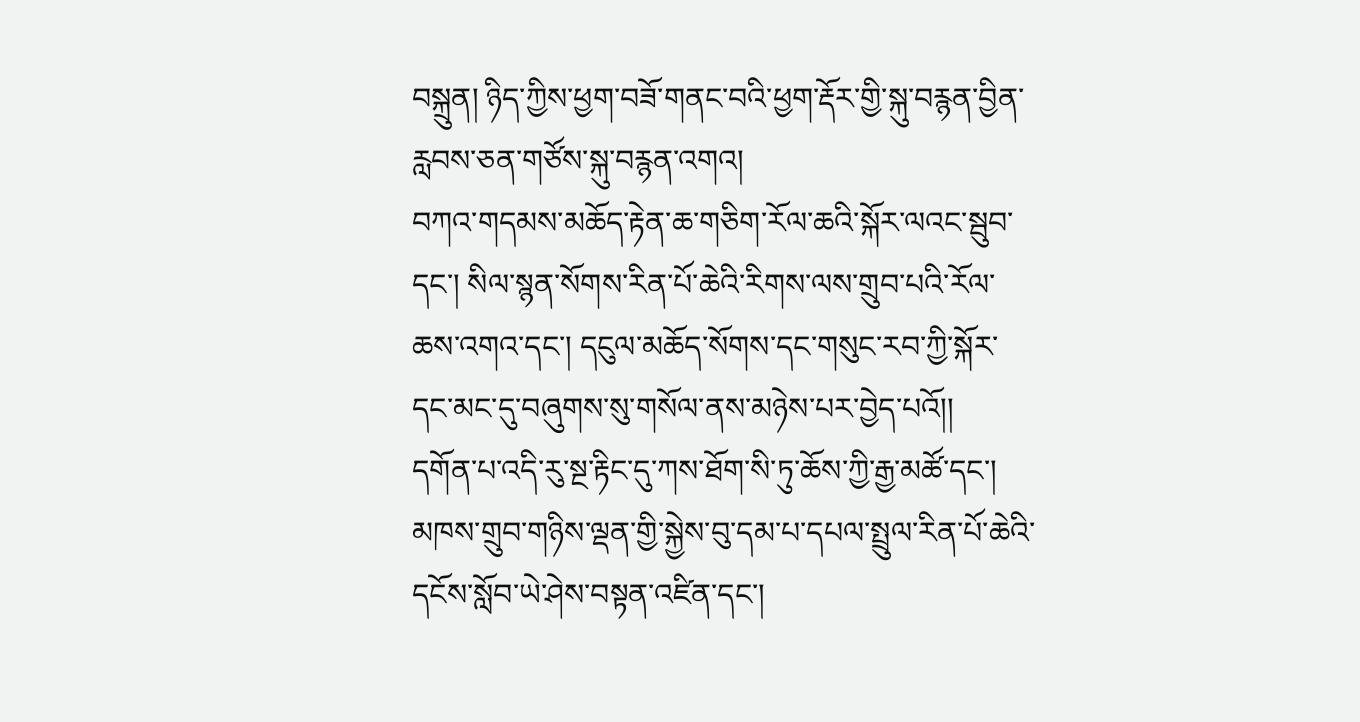བསྐྲུན། ཉིད་ཀྱིས་ཕྱག་བཟོ་གནང་བའི་ཕྱག་རྡོར་གྱི་སྐུ་བརྙན་བྱིན་རླབས་ཅན་གཙོས་སྐུ་བརྙན་འགའ།
བཀའ་གདམས་མཆོད་རྟེན་ཆ་གཅིག་རོལ་ཆའི་སྐོར་ལའང་སྦུབ་དང་། སིལ་སྙན་སོགས་རིན་པོ་ཆེའི་རིགས་ལས་གྲུབ་པའི་རོལ་ཆས་འགའ་དང་། དངུལ་མཆོད་སོགས་དང་གསུང་རབ་ཀྱི་སྐོར་དང་མང་དུ་བཞུགས་སུ་གསོལ་ནས་མཉེས་པར་བྱེད་པའོ།།
དགོན་པ་འདི་རུ་སྔ་རྟིང་དུ་ཀས་ཐོག་སི་ཏུ་ཆོས་ཀྱི་རྒྱ་མཚོ་དང་། མཁས་གྲུབ་གཉིས་ལྡན་གྱི་སྐྱེས་བུ་དམ་པ་དཔལ་སྤྲུལ་རིན་པོ་ཆེའི་དངོས་སློབ་ཡེ་ཤེས་བསྟན་འཛིན་དང་།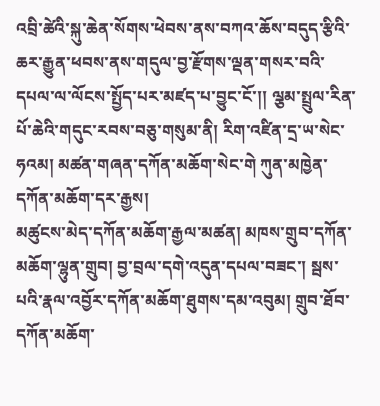འབྲི་ཚེའི་སྐུ་ཆེན་སོགས་ཕེབས་ནས་བཀའ་ཆོས་བདུད་རྩིའི་ཆར་རྒྱུན་ཕབས་ནས་གདུལ་བྱ་རྫོགས་ལྡན་གསར་བའི་དཔལ་ལ་ལོངས་སྤྱོད་པར་མཛད་པ་བྱུང་ངོ་།། ལྕམ་སྤྲུལ་རིན་པོ་ཆེའི་གདུང་རབས་བཅུ་གསུམ་ནི། རིག་འཛིན་དྲ་ཡ་སེང་ཧའམ། མཚན་གཞན་དཀོན་མཆོག་སེང་གེ ཀུན་མཁྱེན་དཀོན་མཆོག་དར་རྒྱས།
མཚུངས་མེད་དཀོན་མཆོག་རྒྱལ་མཚན། མཁས་གྲུབ་དཀོན་མཆོག་ལྷུན་གྲུབ། བྱ་བྲལ་དགེ་འདུན་དཔལ་བཟང་། སྦས་པའི་རྣལ་འབྱོར་དཀོན་མཆོག་ཐུགས་དམ་འབུམ། གྲུབ་ཐོབ་དཀོན་མཆོག་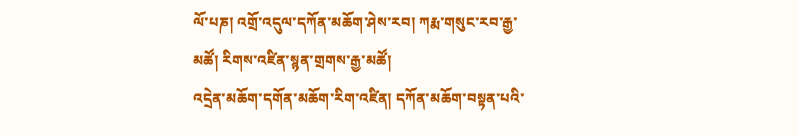ལོ་པཎ། འགྲོ་འདུལ་དཀོན་མཆོག་ཤེས་རབ། ཀརྨ་གསུང་རབ་རྒྱ་མཚོ། རིགས་འཛིན་སྙན་གྲགས་རྒྱ་མཚོ།
འདྲེན་མཆོག་དགོན་མཆོག་རིག་འཛིན། དཀོན་མཆོག་བསྟན་པའི་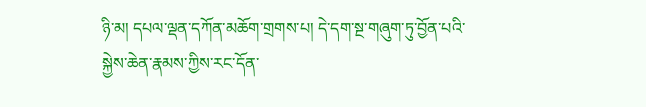ཉི་མ། དཔལ་ལྡན་དཀོན་མཆོག་གྲགས་པ། དེ་དག་སྔ་གཞུག་ཏུ་བྱོན་པའི་སྐྱེས་ཆེན་རྣམས་ཀྱིས་རང་དོན་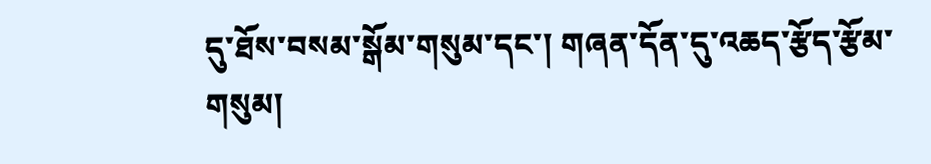དུ་ཐོས་བསམ་སྒོམ་གསུམ་དང་། གཞན་དོན་དུ་འཆད་རྩོད་རྩོམ་གསུམ།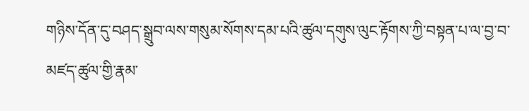གཉིས་དོན་དུ་བཤད་སྒྲུབ་ལས་གསུམ་སོགས་དམ་པའི་ཚུལ་དགུས་ལུང་རྟོགས་ཀྱི་བསྟན་པ་ལ་བྱ་བ་མཛད་ཚུལ་གྱི་རྣམ་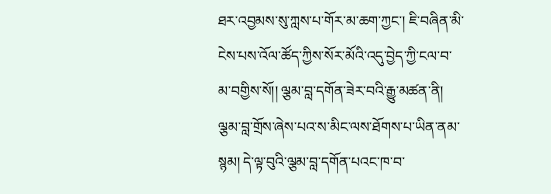ཐར་འབྱམས་སུ་ཀླས་པ་གོར་མ་ཆག་ཀྱང་། ཇི་བཞིན་མི་ངེས་པས་འོལ་ཚོད་ཀྱིས་སོར་མོའི་འདུ་བྱེད་ཀྱི་ངལ་བ་མ་བགྱིས་སོ།། ལྕམ་བླ་དགོན་ཟེར་བའི་རྒྱུ་མཚན་ནི།
ལྕམ་བླ་གྲོས་ཞེས་པའ་ས་མིང་ལས་ཐོགས་པ་ཡིན་ནམ་སྙམ། དེ་ལྟ་བུའི་ལྕམ་བླ་དགོན་པའང་ཁ་བ་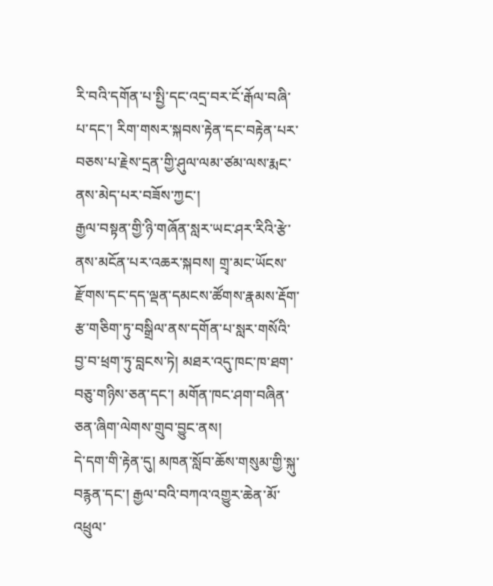རི་བའི་དགོན་པ་སྤྱི་དང་འདྲ་བར་ངོ་རྒོལ་བཞི་པ་དང་། རིག་གསར་སྐབས་རྟེན་དང་བརྟེན་པར་བཅས་པ་རྗེས་དྲན་གྱི་ཤུལ་ལམ་ཙམ་ལས་རྨང་ནས་མེད་པར་བཟོས་ཀྱང་།
རྒྱལ་བསྟན་གྱི་ཉི་གཞོན་སླར་ཡང་ཤར་རིའི་རྩེ་ནས་མངོན་པར་འཆར་སྐབས། གྲྭ་མང་ཡོངས་རྫོགས་དང་དད་ལྡན་དམངས་ཚོགས་རྣམས་རྡོག་རྩ་གཅིག་ཏུ་བསྒྲིལ་ནས་དགོན་པ་སླར་གསོའི་བྱ་བ་ཕྲག་ཏུ་བླངས་ཏེ། མཐར་འདུ་ཁང་ཁ་ཐག་བཅུ་གཉིས་ཅན་དང་། མགོན་ཁང་ཤག་བཞིན་ཅན་ཞིག་ལེགས་གྲུབ་བྱུང་ནས།
དེ་དག་གི་རྟེན་དུ། མཁན་སློབ་ཆོས་གསུམ་གྱི་སྐུ་བརྙན་དང་། རྒྱལ་བའི་བཀའ་འགྱུར་ཆེན་མོ་འཕྲུལ་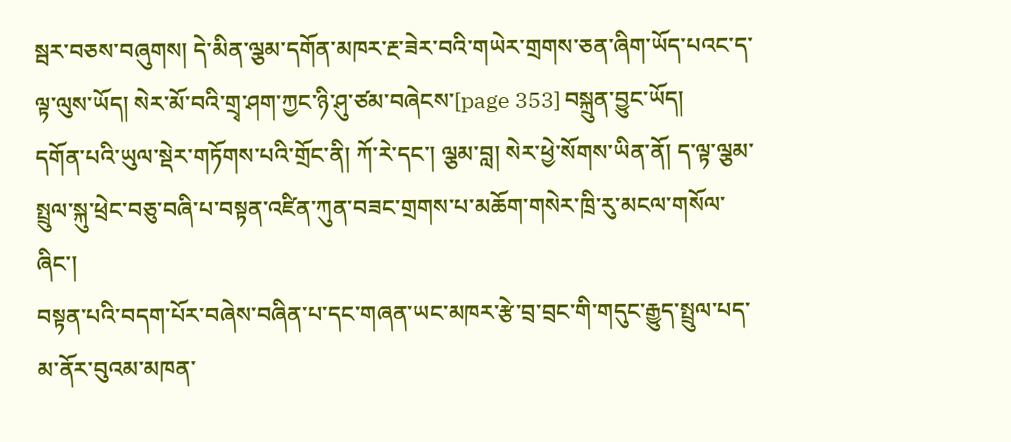སྦར་བཅས་བཞུགས། དེ་མིན་ལྕམ་དགོན་མཁར་རྔ་ཟེར་བའི་གཡེར་གྲགས་ཅན་ཞིག་ཡོད་པའང་ད་ལྟ་ལུས་ཡོད། སེར་མོ་བའི་གྲྭ་ཤག་ཀྱང་ཉི་ཤུ་ཙམ་བཞེངས་[page 353] བསྐྲུན་བྱུང་ཡོད།
དགོན་པའི་ཡུལ་སྡེར་གཏོགས་པའི་གྲོང་ནི། ཀོ་རེ་དང་། ལྕམ་བླ། སེར་ཕྱེ་སོགས་ཡིན་ནོ། ད་ལྟ་ལྕམ་སྤྲུལ་སྐུ་ཕྲེང་བཅུ་བཞི་པ་བསྟན་འཛིན་ཀུན་བཟང་གྲགས་པ་མཆོག་གསེར་ཁྲི་རུ་མངལ་གསོལ་ཞིང་།
བསྟན་པའི་བདག་པོར་བཞེས་བཞིན་པ་དང་གཞན་ཡང་མཁར་རྩེ་བྲ་བྲང་གི་གདུང་རྒྱུད་སྤྲུལ་པད་མ་ནོར་བུའམ་མཁན་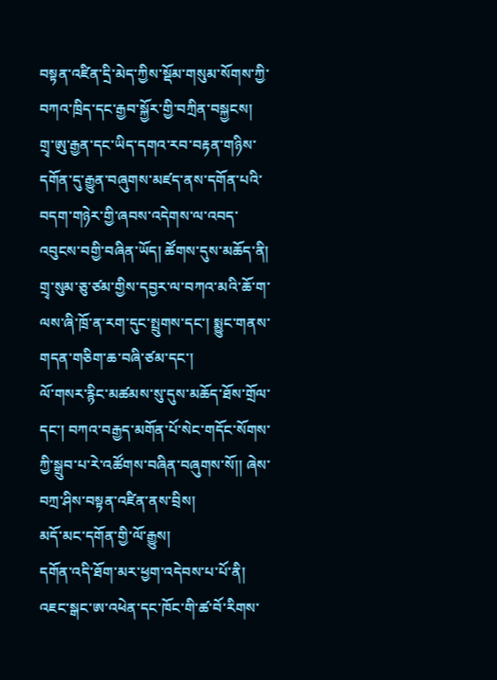བསྟན་འཛིན་དྲི་མེད་ཀྱིས་སྡོམ་གསུམ་སོགས་ཀྱི་བཀའ་ཁྲིད་དང་རྒྱབ་སྐྱོར་གྱི་བཀྲིན་བསྐྱངས།
གྲྭ་ཨུ་རྒྱན་དང་ཡིད་དགའ་རབ་བརྟན་གཉིས་དགོན་དུ་རྒྱུན་བཞུགས་མཛད་ནས་དགོན་པའི་བདག་གཉེར་གྱི་ཞབས་འདེགས་ལ་འབད་འབུངས་བགྱི་བཞིན་ཡོད། ཚོགས་དུས་མཆོད་ནི། གྲྭ་སུམ་ཅུ་ཙམ་གྱིས་དབྱར་ལ་བཀའ་མའི་ཆོ་ག་ལས་ཞི་ཁྲོ་ན་རག་དུང་སྤྲུགས་དང་། སྨྱུང་གནས་གདན་གཅིག་ཆ་བཞི་ཙམ་དང་།
ལོ་གསར་རྙིང་མཚམས་སུ་དུས་མཆོད་ཐོས་གྲོལ་དང་། བཀའ་བརྒྱད་མགོན་པོ་སེང་གདོང་སོགས་ཀྱི་སྒྲུབ་པ་རེ་འཚོགས་བཞིན་བཞུགས་སོ།། ཞེས་བཀྲ་ཤིས་བསྟན་འཛིན་ནས་བྲིས།
མདོ་མང་དགོན་གྱི་ལོ་རྒྱུས།
དགོན་འདི་ཐོག་མར་ཕྱག་འདེབས་པ་པོ་ནི། འཇང་སྒང་ཨ་འཕེན་དང་ཁོང་གི་ཚ་བོ་རིགས་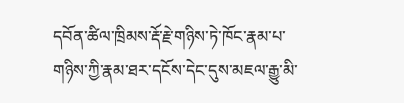དབོན་ཚིལ་ཁྲིམས་རྡོ་རྗེ་གཉིས་ཏེ་ཁོང་རྣམ་པ་གཉིས་ཀྱི་རྣམ་ཐར་དངོས་དེང་དུས་མཇལ་རྒྱུ་མི་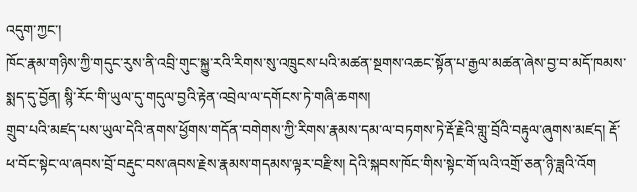འདུག་ཀྱང་།
ཁོང་རྣམ་གཉིས་ཀྱི་གདུང་རུས་ནི་འབྲི་གུང་སྐྱུ་རའི་རིགས་སུ་འཁྲུངས་པའི་མཚན་སྔགས་འཆང་སྟོན་པ་རྒྱལ་མཚན་ཞེས་བྱ་བ་མདོ་ཁམས་སྨད་དུ་བྱོན། སྙི་རོང་གི་ཡུལ་དུ་གདུལ་བྱའི་རྟེན་འབྲེལ་ལ་དགོངས་ཏེ་གཞི་ཆགས།
གྲུབ་པའི་མཛད་པས་ཡུལ་དེའི་ནགས་ཕྱོགས་གདོན་བགེགས་ཀྱི་རིགས་རྣམས་དམ་ལ་བཏགས་ཏེ་རྡོ་རྗེའི་གླུ་བྲོའི་བརྟུལ་ཞུགས་མཛད། རྡོ་ཕ་བོང་སྟེང་ལ་ཞབས་བྲོ་བརྡུང་བས་ཞབས་རྗེས་རྣམས་གདམས་ལྟར་བརྫིས། དེའི་སྐབས་ཁོང་གིས་སྟེང་གོ་ལའི་འགྲོ་ཅན་ཉི་ཟླའི་འོག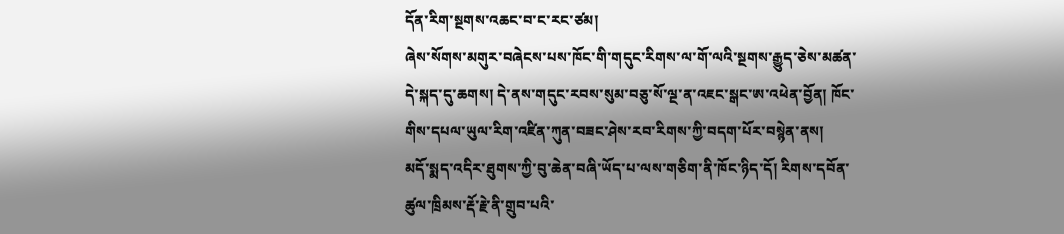དོན་རིག་སྔགས་འཆང་བ་ང་རང་ཙམ།
ཞེས་སོགས་མགུར་བཞེངས་པས་ཁོང་གི་གདུང་རིགས་ལ་གོ་ལའི་སྔགས་རྒྱུད་ཅེས་མཚན་དེ་སྐད་དུ་ཆགས། དེ་ནས་གདུང་རབས་སུམ་བཅུ་སོ་ལྔ་ན་འཇང་སྒང་ཨ་འཕེན་བྱོན། ཁོང་གིས་དཔལ་ཡུལ་རིག་འཛིན་ཀུན་བཟང་ཤེས་རབ་རིགས་ཀྱི་བདག་པོར་བསྙེན་ནས།
མདོ་སྨད་འདིར་ཐུགས་ཀྱི་བུ་ཆེན་བཞི་ཡོད་པ་ལས་གཅིག་ནི་ཁོང་ཉིད་དོ། རིགས་དབོན་ཚུལ་ཁྲིམས་རྡོ་རྗེ་ནི་གྲུབ་པའི་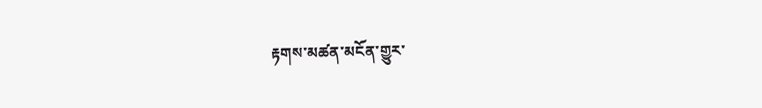རྟགས་མཚན་མངོན་གྱུར་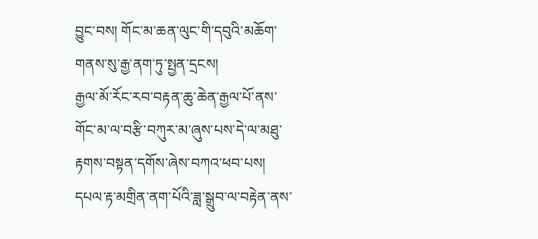བྱུང་བས། གོང་མ་ཆན་ལུང་གི་དབུའི་མཆོག་གནས་སུ་རྒྱ་ནག་ཏུ་སྤྱན་དྲངས།
རྒྱལ་མོ་རོང་རབ་བརྟན་ཆུ་ཆེན་རྒྱལ་པོ་ནས་གོང་མ་ལ་བརྩི་བཀུར་མ་ཞུས་པས་དེ་ལ་མཐུ་རྟགས་བསྟན་དགོས་ཞེས་བཀའ་ཕབ་པས། དཔལ་རྟ་མགྲིན་ནག་པོའི་ཟླ་སྒྲུབ་ལ་བརྟེན་ནས་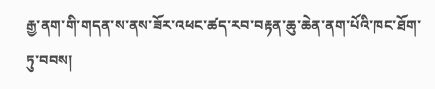རྒྱ་ནག་གི་གདན་ས་ནས་ཟོར་འཕང་ཚད་རབ་བརྟན་ཆུ་ཆེན་ནག་པོའི་ཁང་ཐོག་ཏུ་བབས།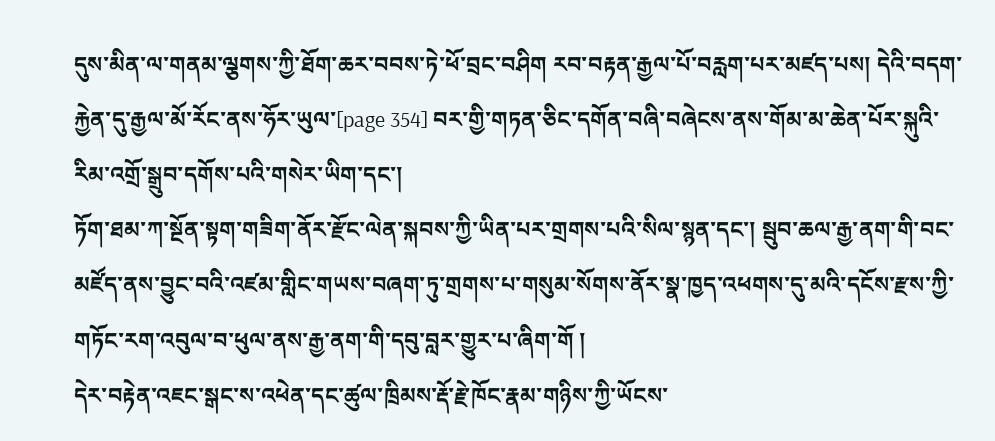དུས་མིན་ལ་གནམ་ལྕགས་ཀྱི་ཐོག་ཆར་བབས་ཏེ་ཕོ་བྲང་བཤིག རབ་བརྟན་རྒྱལ་པོ་བརླག་པར་མཛད་པས། དེའི་བདག་རྐྱེན་དུ་རྒྱལ་མོ་རོང་ནས་ཧོར་ཡུལ་[page 354] བར་གྱི་གཏན་ཅིང་དགོན་བཞི་བཞེངས་ནས་གོམ་མ་ཆེན་པོར་སྐུའི་རིམ་འགྲོ་སྒྲུབ་དགོས་པའི་གསེར་ཡིག་དང་།
ཏོག་ཐམ་ཀ་སྔོན་སྟག་གཟིག་ནོར་རྫོང་ལེན་སྐབས་ཀྱི་ཡིན་པར་གྲགས་པའི་སིལ་སྙན་དང་། སྦུབ་ཆལ་རྒྱ་ནག་གི་བང་མཛོད་ནས་བྱུང་བའི་འཛམ་གླིང་གཡས་བཞག་ཏུ་གྲགས་པ་གསུམ་སོགས་ནོར་སྣ་ཁྱད་འཕགས་དུ་མའི་དངོས་རྫས་ཀྱི་གཏོང་རག་འབུལ་བ་ཕུལ་ནས་རྒྱ་ནག་གི་དབུ་བླར་གྱུར་པ་ཞིག་གོ །
དེར་བརྟེན་འཇང་སྒང་ས་འཕེན་དང་ཚུལ་ཁྲིམས་རྡོ་རྗེ་ཁོང་རྣམ་གཉིས་ཀྱི་ཡོངས་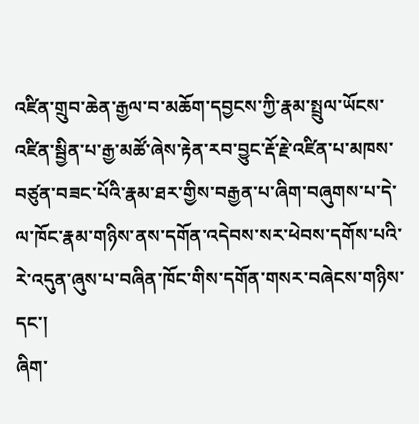འཛིན་གྲུབ་ཆེན་རྒྱལ་བ་མཆོག་དབྱངས་ཀྱི་རྣམ་སྤྲུལ་ཡོངས་འཛིན་སྦྱིན་པ་རྒྱ་མཚོ་ཞེས་རྟེན་རབ་བྱུང་རྡོ་རྗེ་འཛིན་པ་མཁས་བཙུན་བཟང་པོའི་རྣམ་ཐར་གྱིས་བརྒྱན་པ་ཞིག་བཞུགས་པ་དེ་ལ་ཁོང་རྣམ་གཉིས་ནས་དགོན་འདེབས་སར་ཕེབས་དགོས་པའི་རེ་འདུན་ཞུས་པ་བཞིན་ཁོང་གིས་དགོན་གསར་བཞེངས་གཉིས་དང་།
ཞིག་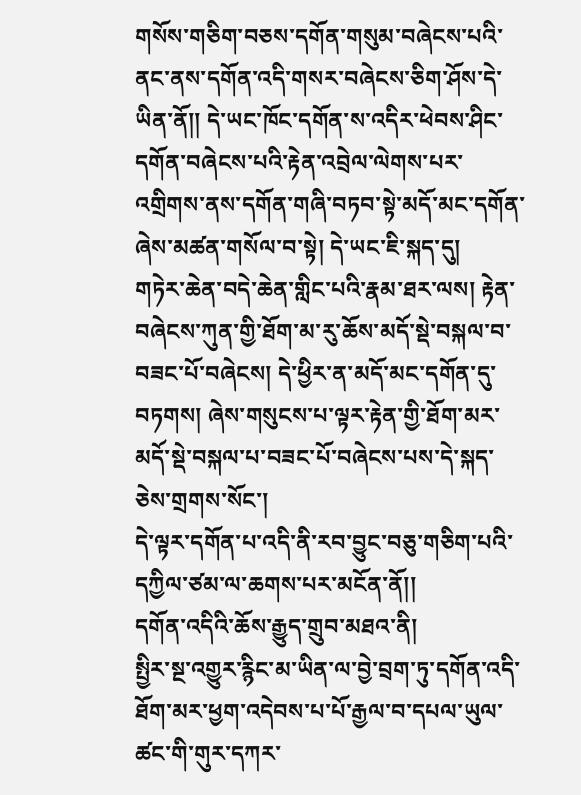གསོས་གཅིག་བཅས་དགོན་གསུམ་བཞེངས་པའི་ནང་ནས་དགོན་འདི་གསར་བཞེངས་ཅིག་ཤོས་དེ་ཡིན་ནོ།། དེ་ཡང་ཁོང་དགོན་ས་འདིར་ཕེབས་ཤིང་དགོན་བཞེངས་པའི་རྟེན་འབྲེལ་ལེགས་པར་འགྲིགས་ནས་དགོན་གཞི་བཏབ་སྟེ་མདོ་མང་དགོན་ཞེས་མཚན་གསོལ་བ་སྟེ། དེ་ཡང་ཇི་སྐད་དུ།
གཏེར་ཆེན་བདེ་ཆེན་གླིང་པའི་རྣམ་ཐར་ལས། རྟེན་བཞེངས་ཀུན་གྱི་ཐོག་མ་རུ་ཆོས་མདོ་སྡེ་བསྐལ་བ་བཟང་པོ་བཞེངས། དེ་ཕྱིར་ན་མདོ་མང་དགོན་དུ་བཏགས། ཞེས་གསུངས་པ་ལྟར་རྟེན་གྱི་ཐོག་མར་མདོ་སྡེ་བསྐལ་པ་བཟང་པོ་བཞེངས་པས་དེ་སྐད་ཅེས་གྲགས་སོང་།
དེ་ལྟར་དགོན་པ་འདི་ནི་རབ་བྱུང་བཅུ་གཅིག་པའི་དཀྱིལ་ཙམ་ལ་ཆགས་པར་མངོན་ནོ།།
དགོན་འདིའི་ཆོས་རྒྱུད་གྲུབ་མཐའ་ནི།
སྤྱིར་སྔ་འགྱུར་རྙིང་མ་ཡིན་ལ་བྱེ་བྲག་ཏུ་དགོན་འདི་ཐོག་མར་ཕྱག་འདེབས་པ་པོ་རྒྱལ་བ་དཔལ་ཡུལ་ཚང་གི་གུར་དཀར་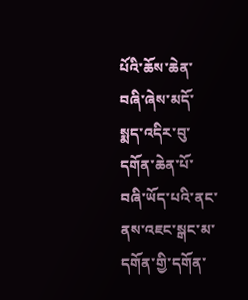པོའི་ཆོས་ཆེན་བཞི་ཞེས་མདོ་སྨད་འདིར་བུ་དགོན་ཆེན་པོ་བཞི་ཡོད་པའི་ནང་ནས་འཇང་སྒང་མ་དགོན་གྱི་དགོན་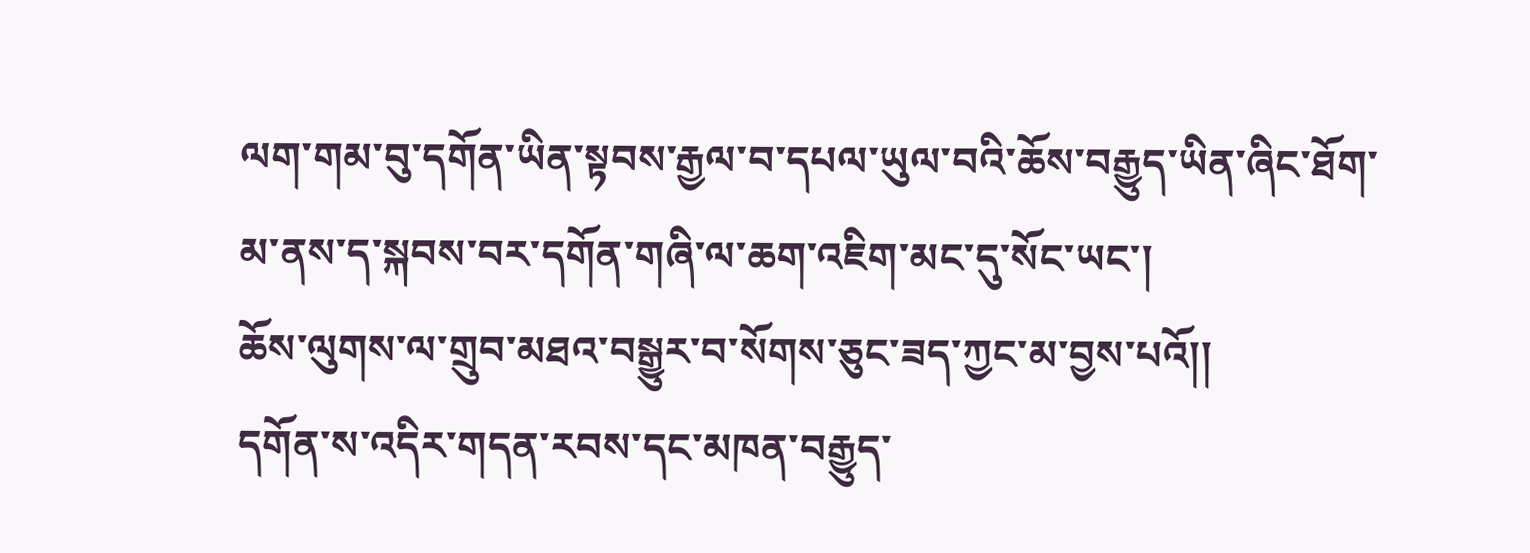ལག་གམ་བུ་དགོན་ཡིན་སྟབས་རྒྱལ་བ་དཔལ་ཡུལ་བའི་ཆོས་བརྒྱུད་ཡིན་ཞིང་ཐོག་མ་ནས་ད་སྐབས་བར་དགོན་གཞི་ལ་ཆག་འཇིག་མང་དུ་སོང་ཡང་།
ཆོས་ལུགས་ལ་གྲུབ་མཐའ་བསྒྱུར་བ་སོགས་ཅུང་ཟད་ཀྱང་མ་བྱས་པའོ།།
དགོན་ས་འདིར་གདན་རབས་དང་མཁན་བརྒྱུད་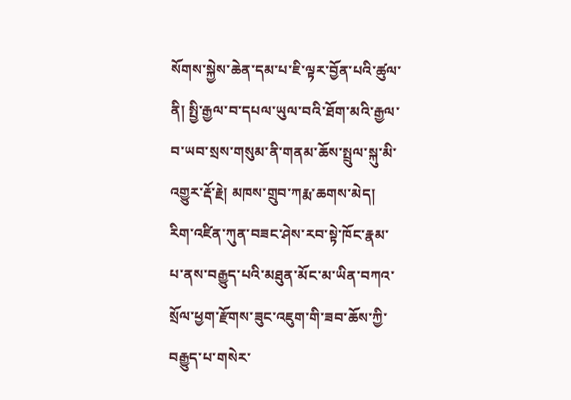སོགས་སྐྱེས་ཆེན་དམ་པ་ཇི་ལྟར་བྱོན་པའི་ཚུལ་ནི། སྤྱི་རྒྱལ་བ་དཔལ་ཡུལ་བའི་ཐོག་མའི་རྒྱལ་བ་ཡབ་སྲས་གསུམ་ནི་གནམ་ཆོས་སྤྲུལ་སྐུ་མི་འགྱུར་རྡོ་རྗེ། མཁས་གྲུབ་ཀརྨ་ཆགས་མེད།
རིག་འཛིན་ཀུན་བཟང་ཤེས་རབ་སྟེ་ཁོང་རྣམ་པ་ནས་བརྒྱུད་པའི་མཐུན་མོང་མ་ཡིན་བཀའ་སྲོལ་ཕྱག་རྫོགས་ཟུང་འཇུག་གི་ཟབ་ཆོས་ཀྱི་བརྒྱུད་པ་གསེར་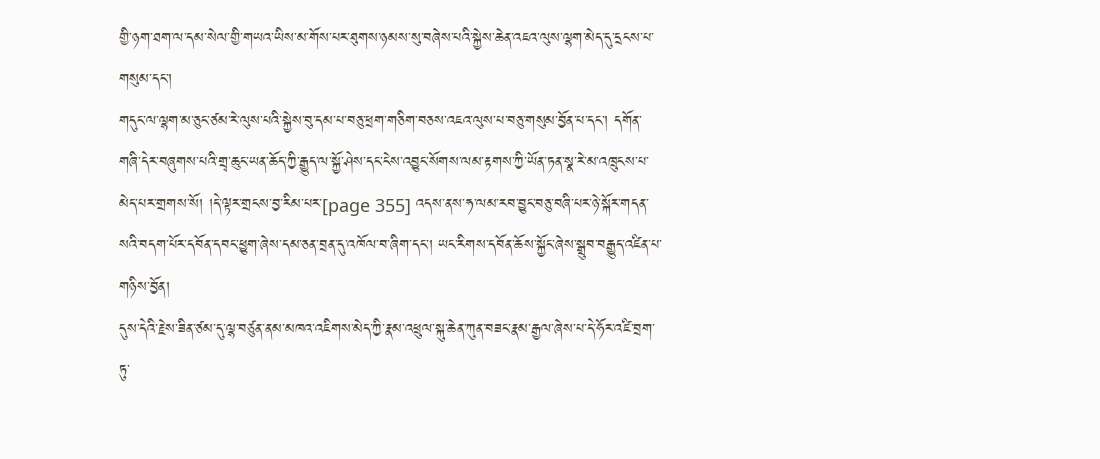གྱི་ཉག་ཐག་ལ་དམ་སེལ་གྱི་གཡའ་ཡིས་མ་གོས་པར་ཐུགས་ཉམས་སུ་བཞེས་པའི་སྐྱེས་ཆེན་འཇའ་ལུས་ལྷག་མེད་དུ་དྲངས་པ་གསུམ་དང་།
གདུང་ལ་ལྷག་མ་ཅུང་ཙམ་རེ་ལུས་པའི་སྐྱེས་བུ་དམ་པ་བཅུ་ཕྲག་གཅིག་བཅས་འཇའ་ལུས་པ་བཅུ་གསུམ་བྱོན་པ་དང་། དགོན་གཞི་དེར་བཞུགས་པའི་གྲྭ་ཆུང་ཡན་ཆོད་ཀྱི་རྒྱུད་ལ་སྐྱོ་ཤེས་དང་ངེས་འབྱུང་སོགས་ལམ་རྟགས་ཀྱི་ཡོན་ཏན་སྣ་རེ་མ་འཁྲུངས་པ་མེད་པར་གྲགས་སོ། །དེ་ལྟར་གྲངས་བྱ་རིམ་པར་[page 355] འདས་ནས་ཧ་ལམ་རབ་བྱུང་བཅུ་བཞི་པར་ཉེ་སྐོར་གདན་སའི་བདག་པོར་དབོན་དབང་ཕྱུག་ཞེས་དམ་ཅན་བྲན་དུ་འཁོལ་བ་ཞིག་དང་། ཡང་རིགས་དབོན་ཆོས་སྐྱོང་ཞེས་སྒྲུབ་བརྒྱུད་འཛིན་པ་གཉིས་བྱོན།
དུས་དེའི་རྗེས་ཟིན་ཙམ་དུ་ལྷ་བཙུན་ནམ་མཁའ་འཇིགས་མེད་ཀྱི་རྣམ་འཕྲུལ་སྐུ་ཆེན་ཀུན་བཟང་རྣམ་རྒྱལ་ཞེས་པ་དེ་ཧོར་འཛི་བྲག་ཏུ་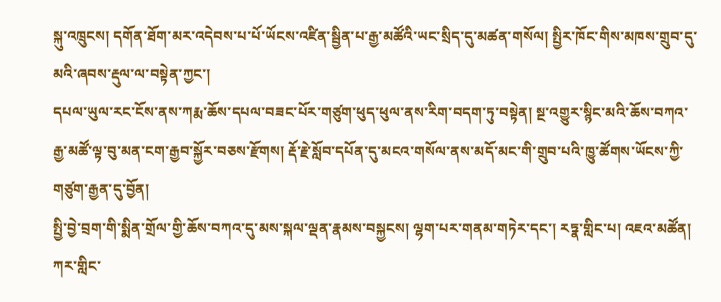སྐུ་འཁྲུངས། དགོན་ཐོག་མར་འདེབས་པ་པོ་ཡོངས་འཛིན་སྦྱིན་པ་རྒྱ་མཚོའི་ཡང་སྲིད་དུ་མཚན་གསོལ། སྤྱིར་ཁོང་གིས་མཁས་གྲུབ་དུ་མའི་ཞབས་རྡུལ་ལ་བསྟེན་ཀྱང་།
དཔལ་ཡུལ་རང་ངོས་ནས་ཀརྨ་ཆོས་དཔལ་བཟང་པོར་གཙུག་ཕུད་ཕུལ་ནས་རིག་བདག་ཏུ་བསྟེན། སྔ་འགྱུར་སྙིང་མའི་ཆོས་བཀའ་རྒྱ་མཚོ་ལྟ་བུ་མན་ངག་རྒྱབ་སྐྱོར་བཅས་རྫོགས། རྡོ་རྗེ་སློབ་དཔོན་དུ་མངའ་གསོལ་ནས་མདོ་མང་གི་གྲུབ་པའི་ཁྱུ་ཚོགས་ཡོངས་ཀྱི་གཙུག་རྒྱན་དུ་བྱོན།
སྤྱི་བྱེ་བྲག་གི་སྨིན་གྲོལ་གྱི་ཆོས་བཀའ་དུ་མས་སྐལ་ལྡན་རྣམས་བསྐྱངས། ལྷག་པར་གནམ་གཏེར་དང་། རཏྣ་གླིང་པ། འཇའ་མཚོན། ཀར་གླིང་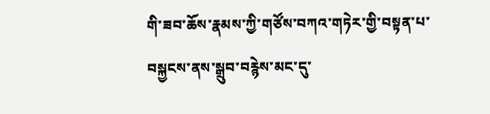གི་ཟབ་ཆོས་རྣམས་ཀྱི་གཙོས་བཀའ་གཏེར་གྱི་བསྟན་པ་བསྐྱངས་ནས་སྒྲུབ་བརྙེས་མང་དུ་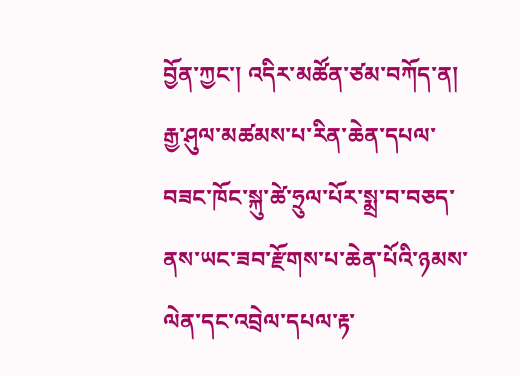བྱོན་ཀྱང་། འདིར་མཚོན་ཙམ་བཀོད་ན།
རྒྱ་ཤུལ་མཚམས་པ་རིན་ཆེན་དཔལ་བཟང་ཁོང་སྐུ་ཚེ་ཧྲུལ་པོར་སྨྲ་བ་བཅད་ནས་ཡང་ཟབ་རྫོགས་པ་ཆེན་པོའི་ཉམས་ལེན་དང་འབྲེལ་དཔལ་རྟ་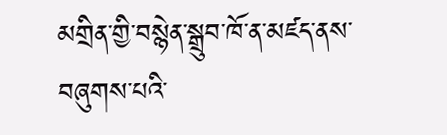མགྲིན་གྱི་བསྙེན་སྒྲུབ་ཁོ་ན་མཛད་ནས་བཞུགས་པའི་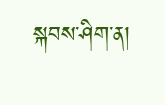སྐབས་ཤིག་ན།